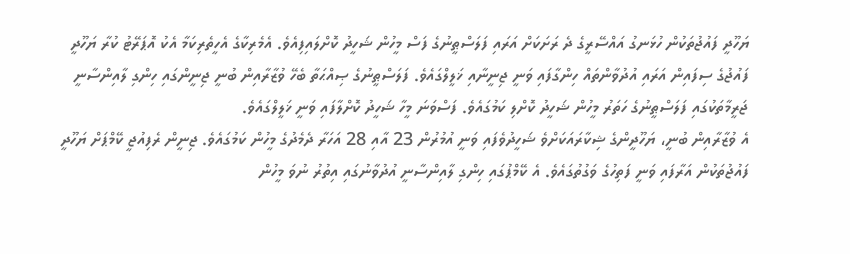ޔަހޫދީ ފައުޖުތަކުން ހުޅަނގު އައްސޭރީގެ ދެ ރަށަކަށް އަރައި ފަލަސްޠީނުގެ ފަސް މީހުން ޝަހީދު ކޮށްލައިފިއެވެ. އެމެރިކާގެ އެހީތެރިކަމާ އެކު އޮޕަރޭޓު ކުރާ ޔަހޫދީ ފައުޖުގެ ސިފައިން އަރައި އުދުވާންތައް ހިންގާފައި ވަނީ ޖިނީނާއި ޚަލީލްގައެވެ. ފަލަސްޠީނުގެ ޞިއްޙަތާ ބެހޭ ވުޒާރާއިން ބުނީ ޖިނީންގައި ހިންގި ލާއިންސާނީ ޖަރީމާތަކުގައި ފަލަސްޠީނުގެ ހަތަރު މީހުން ޝަހީދު ކޮށްލި ކަމުގައެވެ. ފަސްވަނަ މީހާ ޝަހީދު ކޮށްލާފައި ވަނީ ޚަލީލްގައެވެ.
އެ ވުޒާރާއިން ބުނީ، ޔަހޫދީންގެ ޝިކާރައަކަށްވެ ޝަހީދުވެފައި ވަނީ އުމުރުން 23 އާއި 28 އަހަރާ ދެމެދުގެ މީހުން ކަމުގައެވެ. ޖިނީން ރެފިއުޖީ ކޭމްޕަށް ޔަހޫދީ ފައުޖުތަކުން އަރާފައި ވަނީ ފަތިހުގެ ވަގުތުގައެވެ. އެ ކޭމްޕުގައި ހިންގި ލާއިންސާނީ އުދުވާނުގައި އިތުރު ނުވަ މީހުން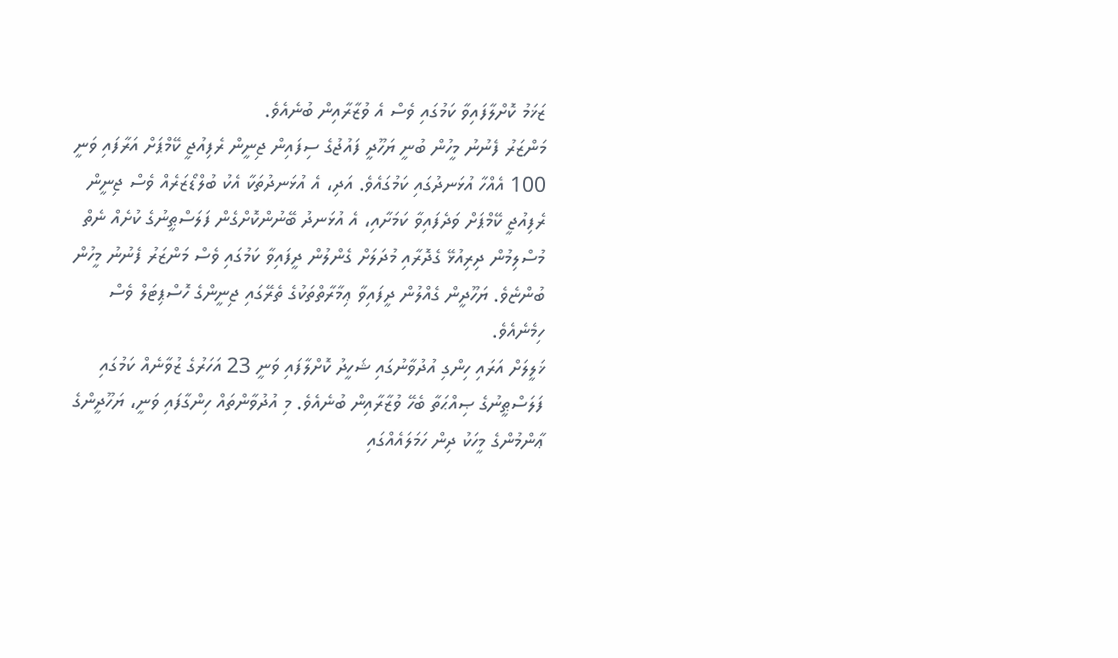ޒަޚަމު ކޮށްލާފައިވާ ކަމުގައި ވެސް އެ ވުޒާރާއިން ބުނެއެވެ.
މަންޒަރު ފެނުނު މީހުން ބުނީ ޔަހޫދީ ފައުޖުގެ ސިފައިން ޖިނީން ރެފިއުޖީ ކޭމްޕަށް އަރާފައި ވަނީ 100 އެއްހާ އުޅަނދުގައި ކަމުގައެވެ. އަދި، އެ އުޅަނދުތަކާ އެކު ބުލްޑޯޒަރެއް ވެސް ޖިނީން ރެފިއުޖީ ކޭމްޕަށް ވަދެފައިވާ ކަމަށާއި، އެ އުޅަނދު ބޭނުންކޮށްގެން ފަލަސްޠީނުގެ ކުށެއް ނެތް މުސްލިމުން ދިރިއުޅޭ ގެދޮރާއި މުދަލަށް ގެންލުން ދީފައިވާ ކަމުގައި ވެސް މަންޒަރު ފެނުނު މީހުން ބުންޏެވެ. ޔަހޫދީން ގެއްލުން ދީފައިވާ ޢިމާރާތްތަކުގެ ތެރޭގައި ޖިނީންގެ ހޮސްޕިޓަލް ވެސް ހިމެނެއެވެ.
ޚަލީލަށް އަރައި ހިންގި އުދުވާނުގައި ޝަހީދު ކޮށްލާފައި ވަނީ 23 އަހަރުގެ ޒުވާނެއް ކަމުގައި ފަލަސްޠީނުގެ ޞިއްޙަތާ ބެހޭ ވުޒާރާއިން ބުނެއެވެ. މި އުދުވާންތައް ހިންގާފައި ވަނީ، ޔަހޫދީންގެ ޢާންމުންގެ މީހަކު ދިން ހަމަލައެއްގައި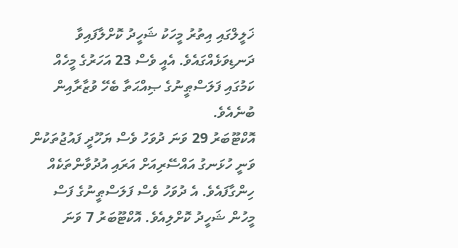ޚަލީލްގައި އިތުރު މީހަކު ޝަހީދު ކޮށްލާފައިވާ ދަނޑިވަޅެއްގައެވެ. އެއީ ވެސް 23 އަހަރުގެ މީހެއް ކަމުގައި ފަލަސްޠީނުގެ ޞިއްޙަތާ ބެހޭ ވުޒާރާއިން ބުނެއެވެ.
އޮކްޓޫބަރު 29 ވަނަ ދުވަހު ވެސް ޔަހޫދީ ފައުޖުތަކުން ވަނީ ހުޅަނގު އައްސޭރިއަށް އަރައި އުދުވާންތަކެއް ހިންގާފައެވެ. އެ ދުވަހު ވެސް ފަލަސްޠީނުގެ ފަސް މީހުން ޝަހީދު ކޮށްލިއެވެ. އޮކްޓޫބަރު 7 ވަނަ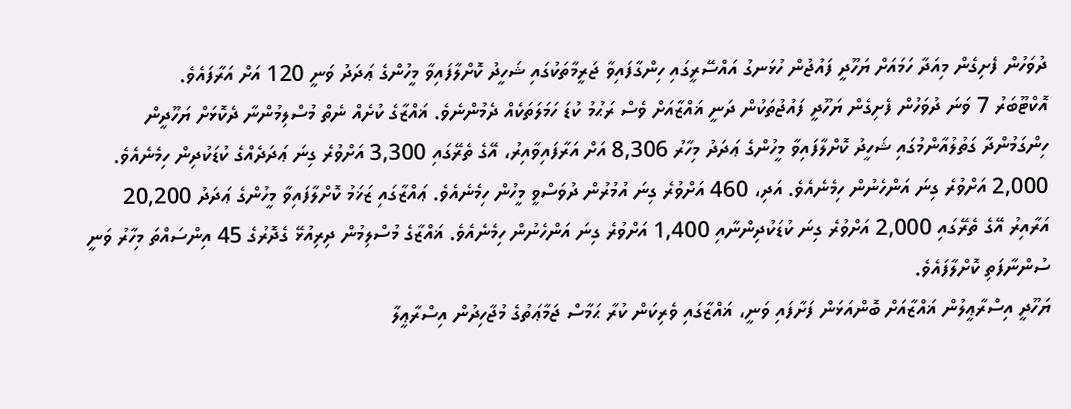ދުވަހުން ފެށިގެން މިއަދާ ހަމައަށް ޔަހޫދީ ފައުޖުން ހުޅަނގު އައްސޭރީގައި ހިންގާފައިވާ ޖަރީމާތަކުގައި ޝަހީދު ކޮށްލާފައިވާ މީހުންގެ ޢަދަދު ވަނީ 120 އަށް އަރާފައެވެ.
އޮކްޓޫބަރު 7 ވަނަ ދުވަހުން ފެށިގެން ޔަހޫދީ ފައުޖުތަކުން ދަނީ ޣައްޒާއަށް ވެސް ރަޙުމު ކުޑަ ހަމަލަތަކެއް ދެމުންނެވެ. ޣައްޒާގެ ކުށެއް ނެތް މުސްލިމުންނާ ދެކޮޅަށް ޔަހޫދީން ހިންގަމުންދާ ގަތުލުއާންމުގައި ޝަހީދު ކޮށްލާފައިވާ މީހުންގެ ޢަދަދު މިހާރު 8,306 އަށް އަރާފައިވާއިރު، އޭގެ ތެރޭގައި 3,300 އަށްވުރެ ގިނަ ޢަދަދެއްގެ ކުޑަކުދިން ހިމެނެއެވެ. 2,000 އަށްވުރެ ގިނަ އަންހެނުން ހިމެނެއެވެ. އަދި، 460 އަށްވުރެ ގިނަ އުމުރުން ދުވަސްވީ މީހުން ހިމެނެއެވެ. ޢައްޒާގައި ޒަޚަމު ކޮށްލާފައިވާ މީހުންގެ ޢަދަދު 20,200 އަރާއިރު އޭގެ ތެރޭގައި 2,000 އަށްވުރެ ގިނަ ކުޑަކުދިންނާއި 1,400 އަށްވުރެ ގިނަ އަންހެނުން ހިމެނެއެވެ. ޣައްޒާގެ މުސްލިމުން ދިރިއުޅޭ ގެދޮރުގެ 45 އިންސައްތަ މިހާރު ވަނީ ސުންނާފަތި ކޮށްލާފައެވެ.
ޔަހޫދީ އިސްރާޢީލުން ޣައްޒާއަށް ބޮންއަޅަން ފަށާފައި ވަނީ، ޣައްޒާގައި ވެރިކަން ކުރާ ޙަމާސް ޖަމާޢަތުގެ މުޖާހިދުން އިސްރާޢީލާ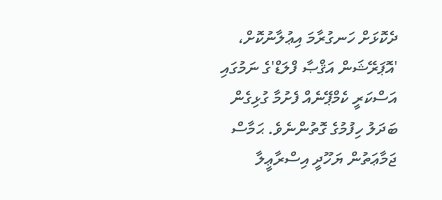ދެކޮޅަށް ހަނގުރާމަ އިޢުލާނުކޮށް، 'އޮޕަރޭޝަން އަޤްޞާ ފްލަޑް'ގެ ނަމުގައި އަސްކަރީ ކެމްޕޭނެއް ފެށުމާ ގުޅިގެން ބަދަލު ހިފުމުގެ ގޮތުންނެވެ. ޙަމާސް ޖަމާޢަތުން ޔަހޫދީ އިސްރާޢީލާ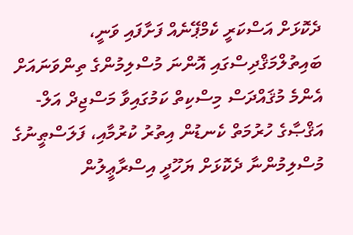ދެކޮޅަށް އަސްކަރީ ކެމްޕޭނެއް ފަށާފައި ވަނީ، ބައިތުލްމަޤްދިސްގައި އޮންނަ މުސްލިމުންގެ ތިންވަނައަށް އެންމެ މުޤައްދަސް މިސްކިތް ކަމުގައިވާ މަސްޖިދް އަލް-އަޤްޞާގެ ހުރުމަތް ކެނޑުން އިތުރު ކުރުމާއި، ފަލަސްޠީނުގެ މުސްލިމުންނާ ދެކޮޅަށް ޔަހޫދީ އިސްރާޢީލުން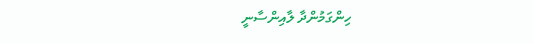ހިންގަމުންދާ ލާއިންސާނީ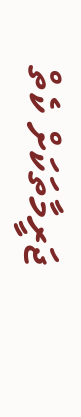ޖަރީމާތަކަށް ކެތް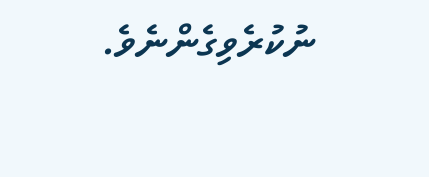ނުކުރެވިގެންނެވެ.